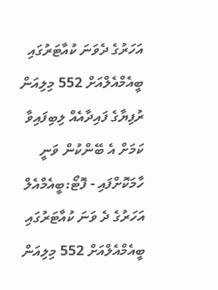އަހަރުގެ ދެވަނަ ކުއާޓަރުގައި ބީއެމްއެލްއަށް 552 މިލިއަން ރުފިޔާގެ ފައިދާއެއް ލިބިފައިވާ ކަމަށް އެ ބޭންކުން ވަނީ ހާމަކޮށްފައި - ފޮޓޯ:ބީއެމްއެލް
އަހަރުގެ ދެ ވަނަ ކުއާޓަރުގައި ބީއެމްއެލްއަށް 552 މިލިއަން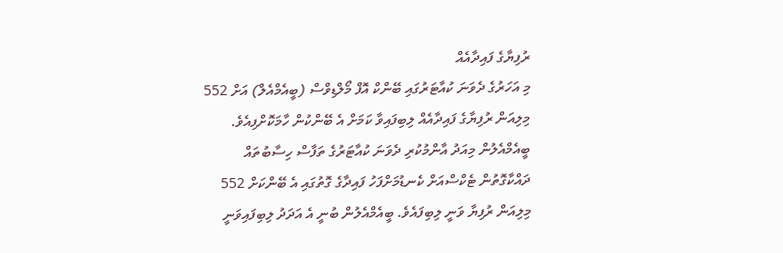ރުފިޔާގެ ފައިދާއެއް
މި އަހަރުގެ ދެވަނަ ކުއާޓަރުގައި ބޭންކް އޮފް މޯލްޑިވްސް (ބީއެމްއެލް) އަށް 552 މިލިއަން ރުފިޔާގެ ފައިދާއެއް ލިބިފައިވާ ކަމަށް އެ ބޭންކުން ހާމަކޮށްފިއެވެ.
ބީއެމްއެލުން މިއަދު އާންމުކުރި ދެވަނަ ކުއާޓަރުގެ ތަފާސް ހިސާބުތައް ދައްކާގޮތުން ޓެކްސްއަށް ކެނޑުމަށްފަހު ފައިދާގެ ގޮތުގައި އެ ބޭންކަށް 552 މިލިއަން ރުފިޔާ ވަނީ ލިބިފައެވެ. ބީއެމްއެލުން ބުނީ އެ އަދަދު ލިބިފައިވަނީ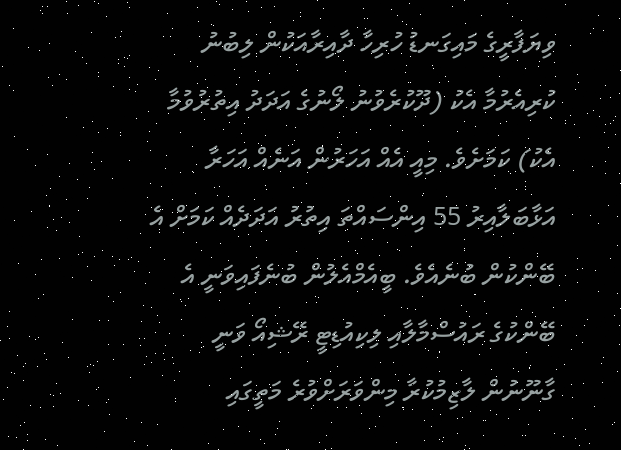ވިޔަފާރީގެ މައިގަނޑު ހުރިހާ ދާއިރާއަކުން ލިބުނު ކުރިއެރުމާ އެކު (ދޫކުރެވުނު ލޯނުގެ އަދަދު އިތުރުވުމާ އެކު) ކަމަށެވެ. މިއީ އެއް އަހަރުން އަނެއް އަހަރާ އަޅާބަލާއިރު 55 އިންސައްތަ އިތުރު އަދަދެއް ކަމަށް އެ ބޭންކުން ބުނެއެވެ. ބީއެމްއެލުން ބުނެފައިވަނީ އެ ބޭންކުގެ ރައުސްމާލާއި ލިކިއުޑިޓީ ރޭޝިއޯ ވަނީ ގާނޫނުން ލާޒިމުކުރާ މިންވަރަށްވުރެ މަތީގައި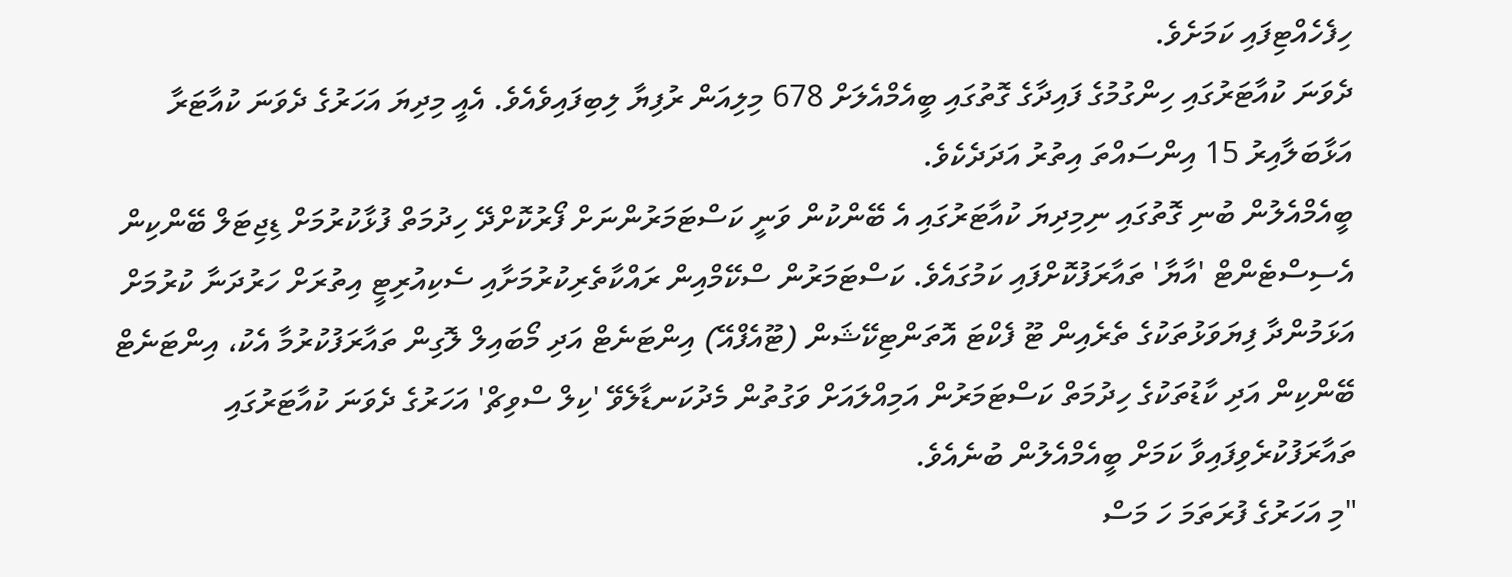ހިފެހެއްޓިފައި ކަމަށެވެ.
ދެވަނަ ކުއާޓަރުގައި ހިންގުމުގެ ފައިދާގެ ގޮތުގައި ބީއެމްއެލަށް 678 މިލިއަން ރުފިޔާ ލިބިފައިވެއެވެ. އެއީ މިދިޔަ އަހަރުގެ ދެވަނަ ކުއާޓަރާ އަޅާބަލާއިރު 15 އިންސައްތަ އިތުރު އަދަދެކެވެ.
ބީއެމްއެލުން ބުނި ގޮތުގައި ނިމިދިޔަ ކުއާޓަރުގައި އެ ބޭންކުން ވަނީ ކަސްޓަމަރުންނަށް ފޯރުކޮށްދޭ ހިދުމަތް ފުޅާކުރުމަށް ޑިޖިޓަލް ބޭންކިން އެސިސްޓެންޓް 'އާޔާ' ތައާރަފުކޮށްފައި ކަމުގައެވެ. ކަސްޓަމަރުން ސްކޭމްއިން ރައްކާތެރިކުރުމަށާއި ސެކިއުރިޓީ އިތުރަށް ހަރުދަނާ ކުރުމަށް އަޅަމުންދާ ފިޔަވަޅުތަކުގެ ތެރެއިން ޓޫ ފެކްޓަ އޮތަންޓިކޭޝަން (ޓޫއެފްއޭ) އިންޓަނެޓް އަދި މޯބައިލް ލޮގިން ތައާރަފުކުރުމާ އެކު، އިންޓަނެޓް ބޭންކިން އަދި ކާޑުތަކުގެ ހިދުމަތް ކަސްޓަމަރުން އަމިއްލައަށް ވަގުތުން މެދުކަނޑާލެވޭ 'ކިލް ސްވިޗް' އަހަރުގެ ދެވަނަ ކުއާޓަރުގައި ތައާރަފުކުރެވިފައިވާ ކަމަށް ބީއެމްއެލުން ބުނެއެވެ.
"މި އަހަރުގެ ފުރަތަމަ ހަ މަސް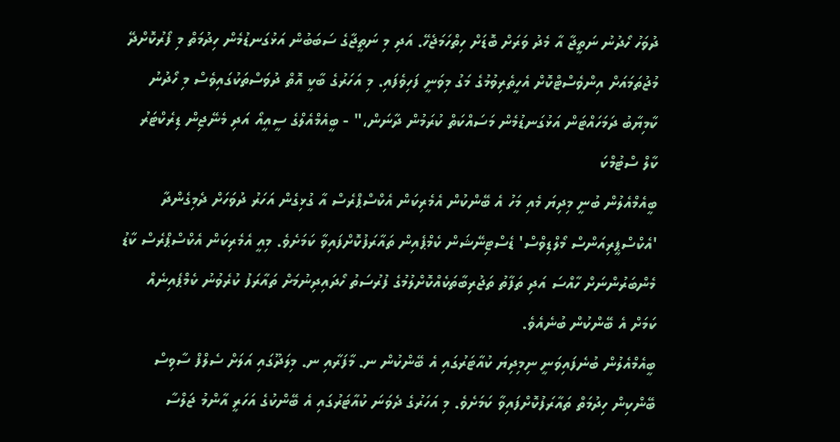ދުވަހު ހޯދުނު ނަތީޖާ އާ މެދު ވަރަށް ބޮޑަށް ހިތްހަމަޖެހޭ. އަދި މި ނަތީޖާގެ ސަބަބުން އަޅުގަނޑުމެން ހިދުމަތް މި ފޯރުކޮށްދޭ މުޖުތަމައަށް އިންވެސްޓްކޮށް އެހީތެރިވުމުގެ މަގު މިވަނީ ފަހިވެފައި. މި އަހަރުގެ ބާކީ އޮތް ދުވަސްތަކުގައިވެސް މި ހޯދުނު ކާމިޔާބު ދަމަހައްޓަން އަޅުގަނޑުމެން މަސައްކަތް ކުރަމުން ދާނަން،" - ބީއެމްއެލްގެ ސީއީއޯ އަދި މެނޭޖިން ޑިރެކްޓަރު ކާލް ސްޓުމްކަ
ބީއެމްއެލުން ބުނީ މިދިޔަ މެއި މަހު އެ ބޭންކުން އެމެރިކަން އެކްސްޕްރެސް އާ ގުޅިގެން އަހަރު ދުވަހަށް ދެމިގެންދާ 'އެކްސްޕީރިއަންސް މޯލްޑިވްސް' ޑެސްޓިނޭޝަން ކެމްޕެއިން ތައާރަފުކޮށްފައިވާ ކަމަށެވެ. މިއީ އެމެރިކަން އެކްސްޕްރެސް ކާޑު މެންބަރުންނަށް ހާއްސަ އަދި ތަފާތު ތަޖުރިބާތަކެއްކޮށްލުމުގެ ފުރުސަތު ހޯދައިދިނުމަށް ތައާރަފު ކުރެވުނު ކެމްޕެއިނެއް ކަމަށް އެ ބޭންކުން ބުނެއެވެ.
ބީއެމްއެލުން ބުނެފައިވަނީ ނިމިދިޔަ ކުއާޓަރުގައި އެ ބޭންކުން ނ. މާފަރާއި ނ. މިލަދޫގައި އަލަށް ސެލްފް ސާވިސް ބޭންކިން ހިދުމަތް ތައާރަފުކޮށްފައިވާ ކަމަށެވެ. މި އަހަރުގެ ދެވަނަ ކުއާޓަރުގައި އެ ބޭންކުގެ އަހަރީ އާންމު ޖަލްސާ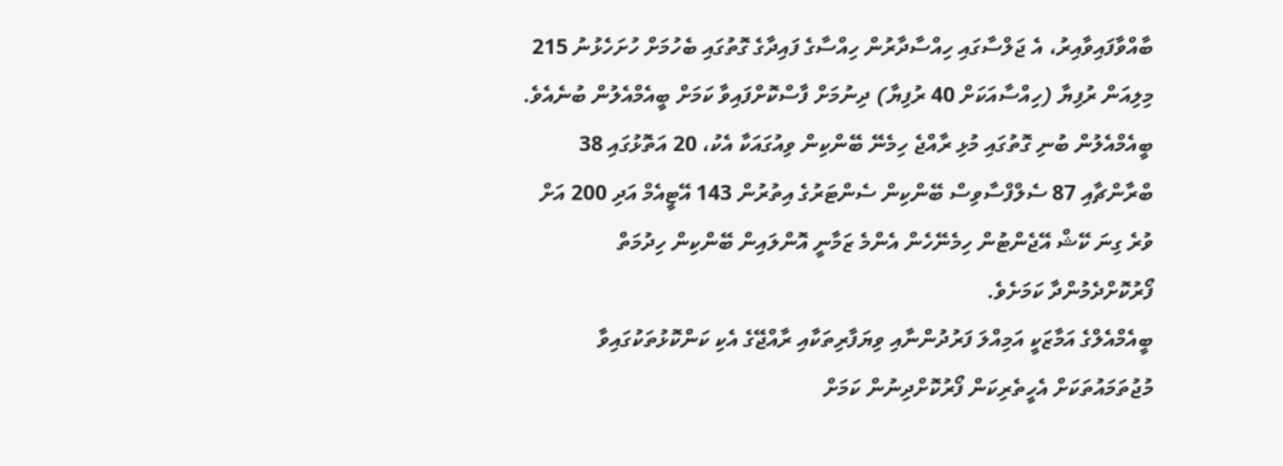ބާއްވާފައިވާއިރު، އެ ޖަލްސާގައި ހިއްސާދާރުން ހިއްސާގެ ފައިދާގެ ގޮތުގައި ބެހުމަށް ހުށަހެޅުނު 215 މިލިއަން ރުފިޔާ (ހިއްސާއަކަށް 40 ރުފިޔާ) ދިނުމަށް ފާސްކޮށްފައިވާ ކަމަށް ބީއެމްއެލުން ބުނެއެވެ.
ބީއެމްއެލުން ބުނި ގޮތުގައި މުޅި ރާއްޖެ ހިމެނޭ ބޭންކިން ވިއުގައަކާ އެކު، 20 އަތޮޅުގައި 38 ބްރާންޗާއި 87 ސެލްފްސާވިސް ބޭންކިން ސެންޓަރުގެ އިތުރުން 143 އޭޓީއެމް އަދި 200 އަށް ވުރެ ގިނަ ކޭޝް އޭޖެންޓުން ހިމެނޭހެން އެންމެ ޒަމާނީ އޮންލައިން ބޭންކިން ހިދުމަތް ފޯރުކޮށްދެމުންދާ ކަމަށެވެ.
ބީއެމްއެލްގެ އަމާޒަކީ އަމިއްލަ ފަރުދުންނާއި ވިޔަފާރިތަކާއި ރާއްޖޭގެ އެކި ކަންކޮޅުތަކުގައިވާ މުޖުތަމައުތަކަށް އެހީތެރިކަން ފޯރުކޮށްދިނުން ކަމަށް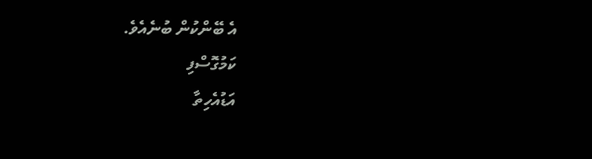އެ ބޭންކުން ބުނެއެވެ.
ކަމުގޮސްފި
އަޑުއެހިތާ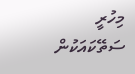މިހުރީ
ސަތޭކައަކުން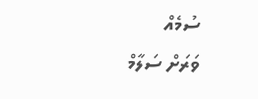ސުމެއް
ވަރަށް ސަލާމް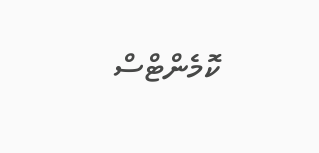ކޮމެންޓްސް